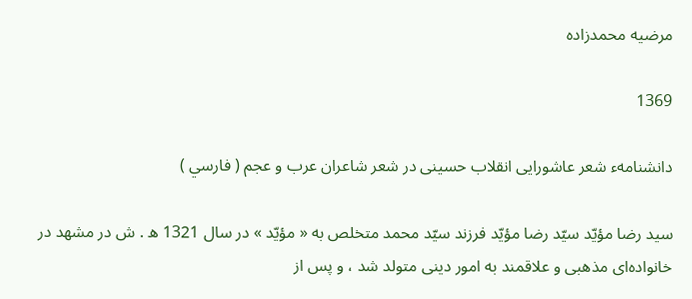مرضيه محمدزاده

1369

دانشنامهء شعر عاشورايى انقلاب حسينى در شعر شاعران عرب و عجم ( فارسي )

سيد رضا مؤيّد سيّد رضا مؤيّد فرزند سيّد محمد متخلص به « مؤيّد » در سال 1321 ه . ش در مشهد در خانواده‌اى مذهبى و علاقمند به امور دينى متولد شد ، و پس از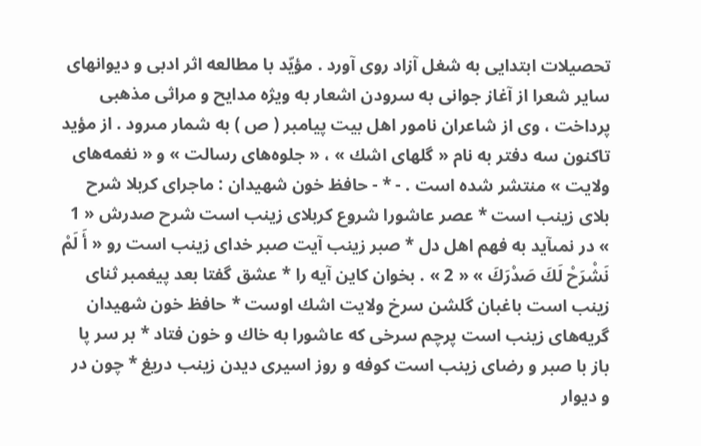تحصيلات ابتدايى به شغل آزاد روى آورد . مؤيّد با مطالعه اثر ادبى و ديوانهاى ساير شعرا از آغاز جوانى به سرودن اشعار به ويژه مدايح و مراثى مذهبى پرداخت ، وى از شاعران نامور اهل بيت پيامبر ( ص ) به شمار مىرود . از مؤيد تاكنون سه دفتر به نام « گلهاى اشك » ، « جلوه‌هاى رسالت » و « نغمه‌هاى ولايت » منتشر شده است . - * - حافظ خون شهيدان : ماجراى كربلا شرح بلاى زينب است * عصر عاشورا شروع كربلاى زينب است شرح صدرش « 1 » در نمىآيد به فهم اهل دل * صبر زينب آيت صبر خداى زينب است رو « أَ لَمْ نَشْرَحْ لَكَ صَدْرَكَ » « 2 » . بخوان كاين آيه را * عشق گفتا بعد پيغمبر ثناى زينب است باغبان گلشن سرخ ولايت اشك اوست * حافظ خون شهيدان گريه‌هاى زينب است پرچم سرخى كه عاشورا به خاك و خون فتاد * بر سر پا باز با صبر و رضاى زينب است كوفه و روز اسيرى ديدن زينب دريغ * چون در و ديوار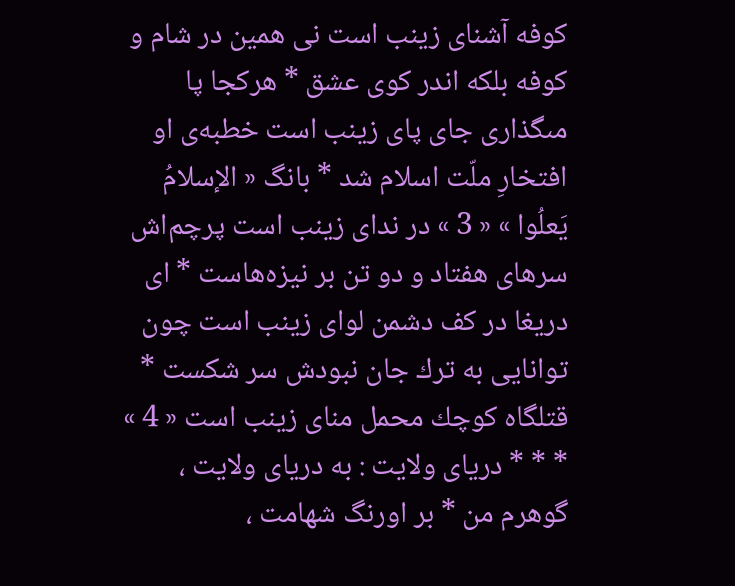كوفه آشناى زينب است نى همين در شام و كوفه بلكه اندر كوى عشق * هركجا پا مىگذارى جاى پاى زينب است خطبه‌ى او افتخارِ ملّت اسلام شد * بانگ « الإسلامُ يَعلُوا » « 3 » در نداى زينب است پرچم‌اش سرهاى هفتاد و دو تن بر نيزه‌هاست * اى دريغا در كف دشمن لواى زينب است چون توانايى به ترك جان نبودش سر شكست * قتلگاه كوچك محمل مناى زينب است « 4 » * * * درياى ولايت : به درياى ولايت ، گوهرم من * بر اورنگ شهامت ،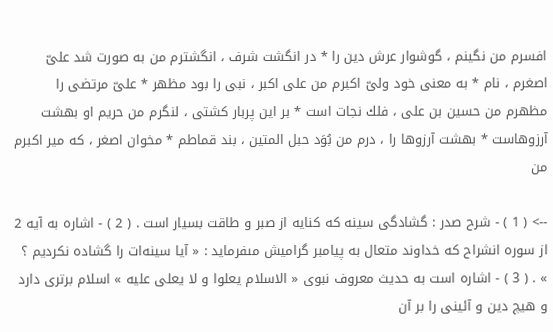افسرم من نگينم ، گوشوار عرش دين را * در انگشت شرف ، انگشترم من به صورت شد علىّ اصغرم ، نام * به معنى خود ولىّ اكبرم من على اكبر ، نبى را بود مظهر * علىّ مرتضى را مظهرم من حسين بن على ، فلك نجات است * بر اين پربار كشتى ، لنگرم من حريم او بهشت آرزوهاست * بهشت آرزوها را ، درم من بُوَد حبل المتين ، بند قماطم * مخوان اصغر ، كه مير اكبرم من

--> ( 1 ) - شرح صدر : گشادگى سينه كه كنايه از صبر و طاقت بسيار است . ( 2 ) - اشاره به آيه 2 از سوره انشراح كه خداوند متعال به پيامبر گراميش مىفرمايد : « آيا سينه‌ات را گشاده نكرديم ؟ » . ( 3 ) - اشاره است به حديث معروف نبوى « الاسلام يعلوا و لا يعلى عليه » اسلام برترى دارد و هيچ دين و آئينى را بر آن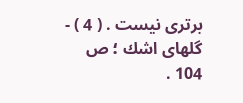برترى نيست . ( 4 ) - گلهاى اشك ؛ ص 104 .